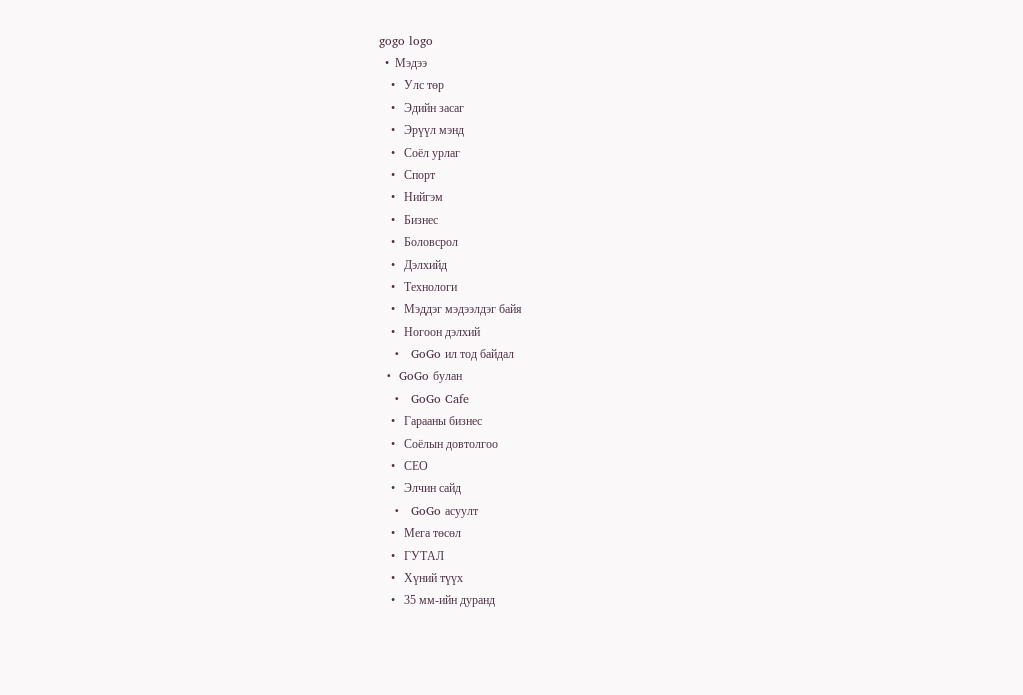gogo logo
  •  Мэдээ
    •   Улс төр
    •   Эдийн засаг
    •   Эрүүл мэнд
    •   Соёл урлаг
    •   Спорт
    •   Нийгэм
    •   Бизнес
    •   Боловсрол
    •   Дэлхийд
    •   Технологи
    •   Мэддэг мэдээлдэг байя
    •   Ногоон дэлхий
    •   GoGo ил тод байдал
  •  GoGo булан
    •   GoGo Cafe
    •   Гарааны бизнес
    •   Соёлын довтолгоо
    •   СEO
    •   Элчин сайд
    •   GoGo асуулт
    •   Мега төсөл
    •   ГУТАЛ
    •   Хүний түүх
    •   35 мм-ийн дуранд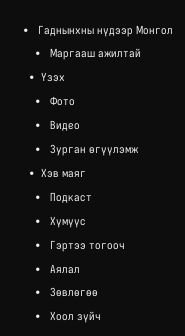•   Гаднынхны нүдээр Монгол
    •   Маргааш ажилтай
  •  Үзэх
    •   Фото
    •   Видео
    •   Зурган өгүүлэмж
  •  Хэв маяг
    •   Подкаст
    •   Хүмүүс
    •   Гэртээ тогооч
    •   Аялал
    •   Зөвлөгөө
    •   Хоол зүйч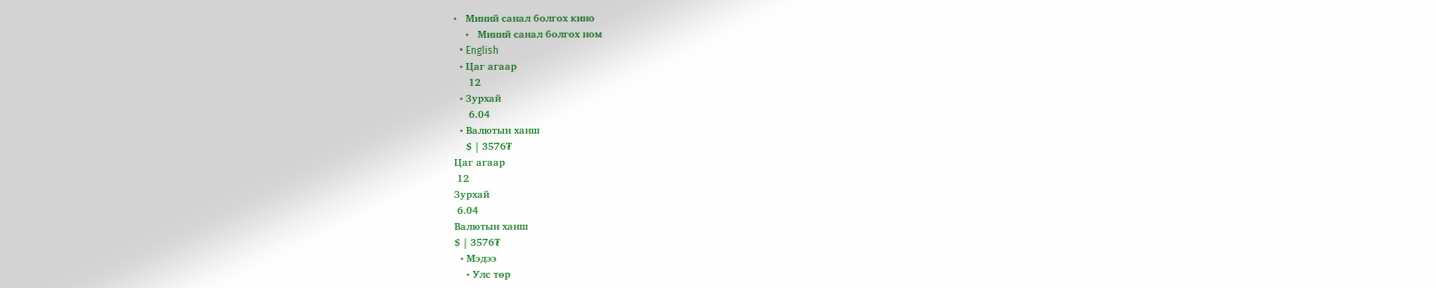•   Миний санал болгох кино
    •   Миний санал болгох ном
  • English
  • Цаг агаар
     12
  • Зурхай
     6.04
  • Валютын ханш
    $ | 3576₮
Цаг агаар
 12
Зурхай
 6.04
Валютын ханш
$ | 3576₮
  • Мэдээ
    • Улс төр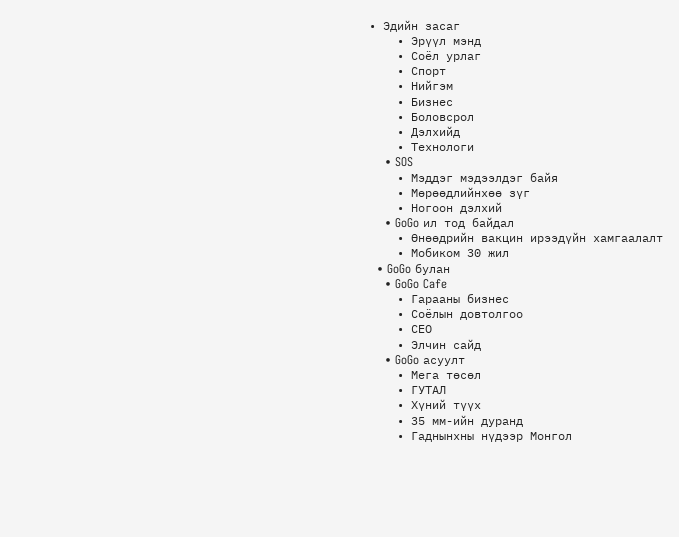• Эдийн засаг
    • Эрүүл мэнд
    • Соёл урлаг
    • Спорт
    • Нийгэм
    • Бизнес
    • Боловсрол
    • Дэлхийд
    • Технологи
    • SOS
    • Мэддэг мэдээлдэг байя
    • Мөрөөдлийнхөө зүг
    • Ногоон дэлхий
    • GoGo ил тод байдал
    • Өнөөдрийн вакцин ирээдүйн хамгаалалт
    • Мобиком 30 жил
  • GoGo булан
    • GoGo Cafe
    • Гарааны бизнес
    • Соёлын довтолгоо
    • СEO
    • Элчин сайд
    • GoGo асуулт
    • Мега төсөл
    • ГУТАЛ
    • Хүний түүх
    • 35 мм-ийн дуранд
    • Гаднынхны нүдээр Монгол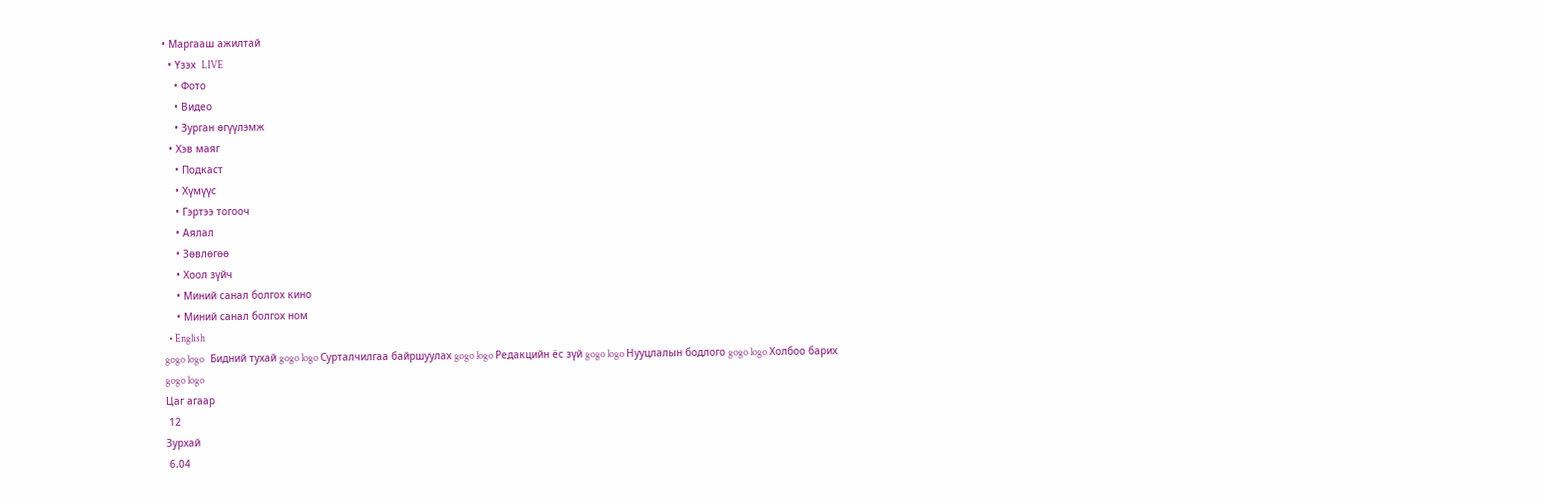• Маргааш ажилтай
  • Үзэх  LIVE
    • Фото
    • Видео
    • Зурган өгүүлэмж
  • Хэв маяг
    • Подкаст
    • Хүмүүс
    • Гэртээ тогооч
    • Аялал
    • Зөвлөгөө
    • Хоол зүйч
    • Миний санал болгох кино
    • Миний санал болгох ном
  • English
gogo logo   Бидний тухай gogo logo Сурталчилгаа байршуулах gogo logo Редакцийн ёс зүй gogo logo Нууцлалын бодлого gogo logo Холбоо барих
gogo logo
Цаг агаар
 12
Зурхай
 6.04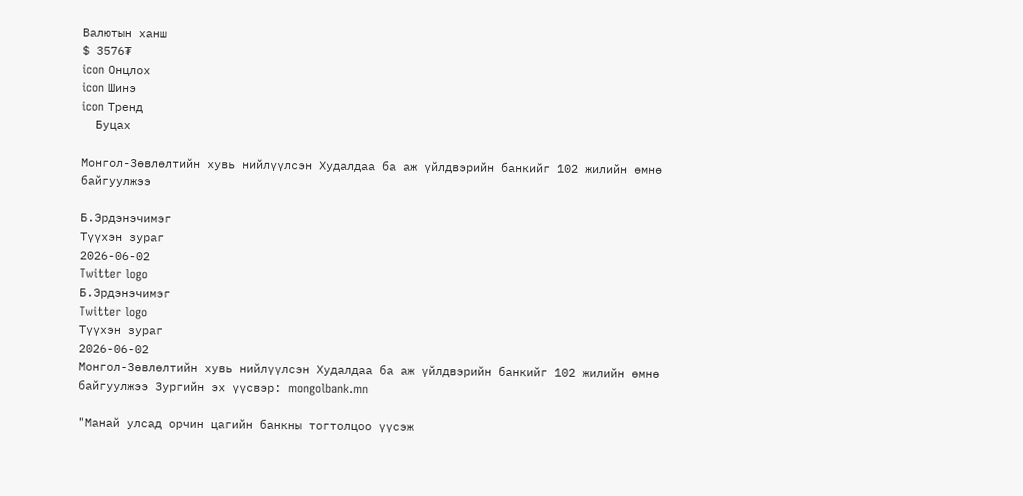Валютын ханш
$ 3576₮
icon Онцлох
icon Шинэ
icon Тренд
  Буцах

Монгол-Зөвлөлтийн хувь нийлүүлсэн Худалдаа ба аж үйлдвэрийн банкийг 102 жилийн өмнө байгуулжээ

Б.Эрдэнэчимэг
Түүхэн зураг
2026-06-02
Twitter logo
Б.Эрдэнэчимэг
Twitter logo
Түүхэн зураг
2026-06-02
Монгол-Зөвлөлтийн хувь нийлүүлсэн Худалдаа ба аж үйлдвэрийн банкийг 102 жилийн өмнө байгуулжээ Зургийн эх үүсвэр: mongolbank.mn

"Манай улсад орчин цагийн банкны тогтолцоо үүсэж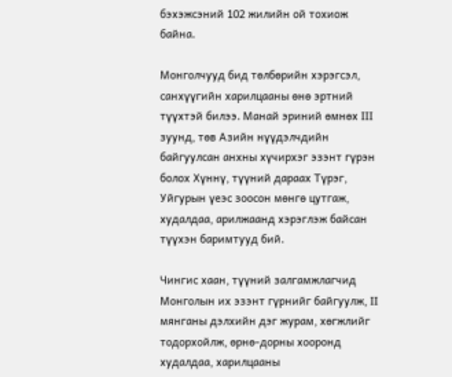бэхэжсэний 102 жилийн ой тохиож байна.

Монголчууд бид төлбөрийн хэрэгсэл, санхүүгийн харилцааны өнө эртний түүхтэй билээ. Манай эриний өмнөх III зуунд, төв Азийн нүүдэлчдийн байгуулсан анхны хүчирхэг эзэнт гүрэн болох Хүннү, түүний дараах Түрэг, Уйгурын үеэс зоосон мөнгө цутгаж, худалдаа, арилжаанд хэрэглэж байсан түүхэн баримтууд бий.

Чингис хаан, түүний залгамжлагчид Монголын их эзэнт гүрнийг байгуулж, II мянганы дэлхийн дэг журам, хөгжлийг тодорхойлж, өрнө-дорны хооронд худалдаа, харилцааны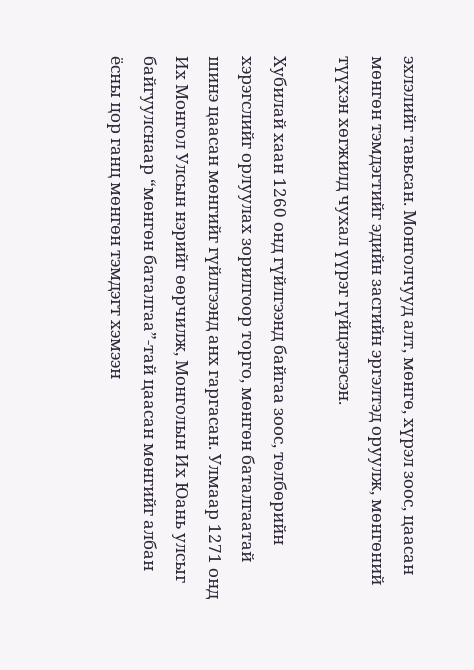эхлэлийг тавьсан. Монголчууд алт, мөнгө, хүрэл зоос, цаасан мөнгөн тэмдэгтийг эдийн засгийн эргэлтэд оруулж, мөнгөний түүхэн хөгжилд чухал үүрэг гүйцэтгэсэн.

Хубилай хаан 1260 онд гүйлгээнд байгаа зоос, төлбөрийн хэрэгслийг орлуулах зорилгоор торго, мөнгөн баталгаатай шинэ цаасан мөнгийг гүйлгээнд анх гаргасан. Улмаар 1271 онд Их Монгол Улсын нэрийг өөрчилж, Монголын Их Юань улсыг байгуулснаар “мөнгөн баталгаа”-тай цаасан мөнгийг албан ёсны цор ганц мөнгөн тэмдэгт хэмээн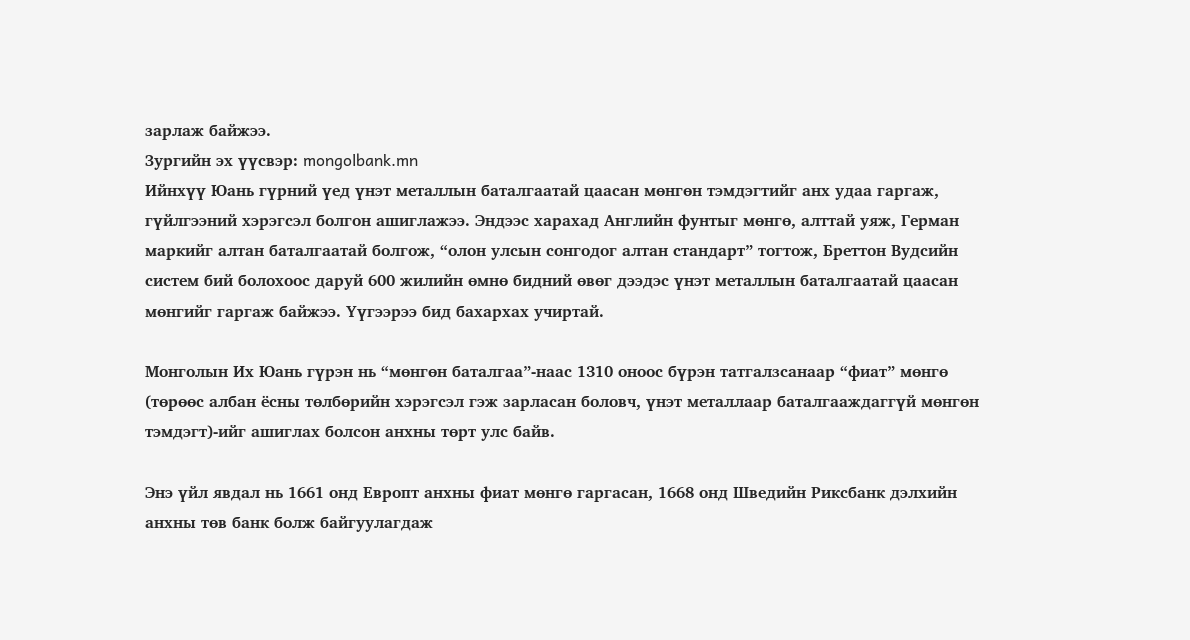зарлаж байжээ.
Зургийн эх үүсвэр: mongolbank.mn
Ийнхүү Юань гүрний үед үнэт металлын баталгаатай цаасан мөнгөн тэмдэгтийг анх удаа гаргаж, гүйлгээний хэрэгсэл болгон ашиглажээ. Эндээс харахад Английн фунтыг мөнгө, алттай уяж, Герман маркийг алтан баталгаатай болгож, “олон улсын сонгодог алтан стандарт” тогтож, Бреттон Вудсийн систем бий болохоос даруй 600 жилийн өмнө бидний өвөг дээдэс үнэт металлын баталгаатай цаасан мөнгийг гаргаж байжээ. Үүгээрээ бид бахархах учиртай.

Монголын Их Юань гүрэн нь “мөнгөн баталгаа”-наас 1310 оноос бүрэн татгалзсанаар “фиат” мөнгө (төрөөс албан ёсны төлбөрийн хэрэгсэл гэж зарласан боловч, үнэт металлаар баталгааждаггүй мөнгөн тэмдэгт)-ийг ашиглах болсон анхны төрт улс байв.

Энэ үйл явдал нь 1661 онд Европт анхны фиат мөнгө гаргасан, 1668 онд Шведийн Риксбанк дэлхийн анхны төв банк болж байгуулагдаж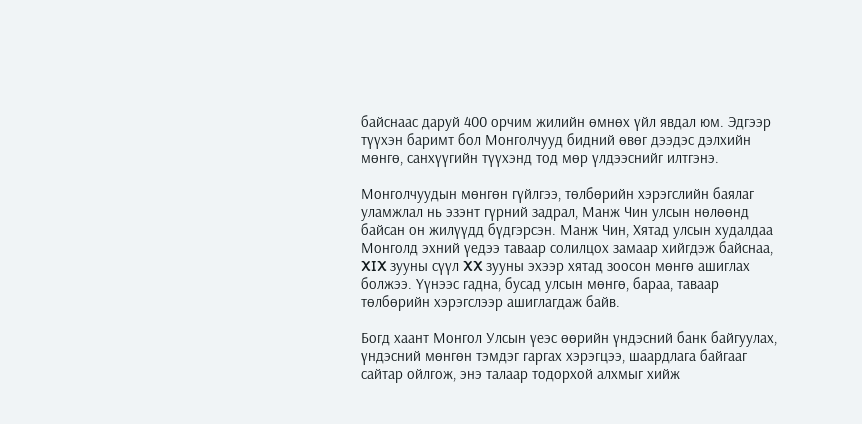байснаас даруй 400 орчим жилийн өмнөх үйл явдал юм. Эдгээр түүхэн баримт бол Монголчууд бидний өвөг дээдэс дэлхийн мөнгө, санхүүгийн түүхэнд тод мөр үлдээснийг илтгэнэ.

Монголчуудын мөнгөн гүйлгээ, төлбөрийн хэрэгслийн баялаг уламжлал нь эзэнт гүрний задрал, Манж Чин улсын нөлөөнд байсан он жилүүдд бүдгэрсэн. Манж Чин, Хятад улсын худалдаа Монголд эхний үедээ таваар солилцох замаар хийгдэж байснаа, XIX зууны сүүл XX зууны эхээр хятад зоосон мөнгө ашиглах болжээ. Үүнээс гадна, бусад улсын мөнгө, бараа, таваар төлбөрийн хэрэгслээр ашиглагдаж байв.

Богд хаант Монгол Улсын үеэс өөрийн үндэсний банк байгуулах, үндэсний мөнгөн тэмдэг гаргах хэрэгцээ, шаардлага байгааг сайтар ойлгож, энэ талаар тодорхой алхмыг хийж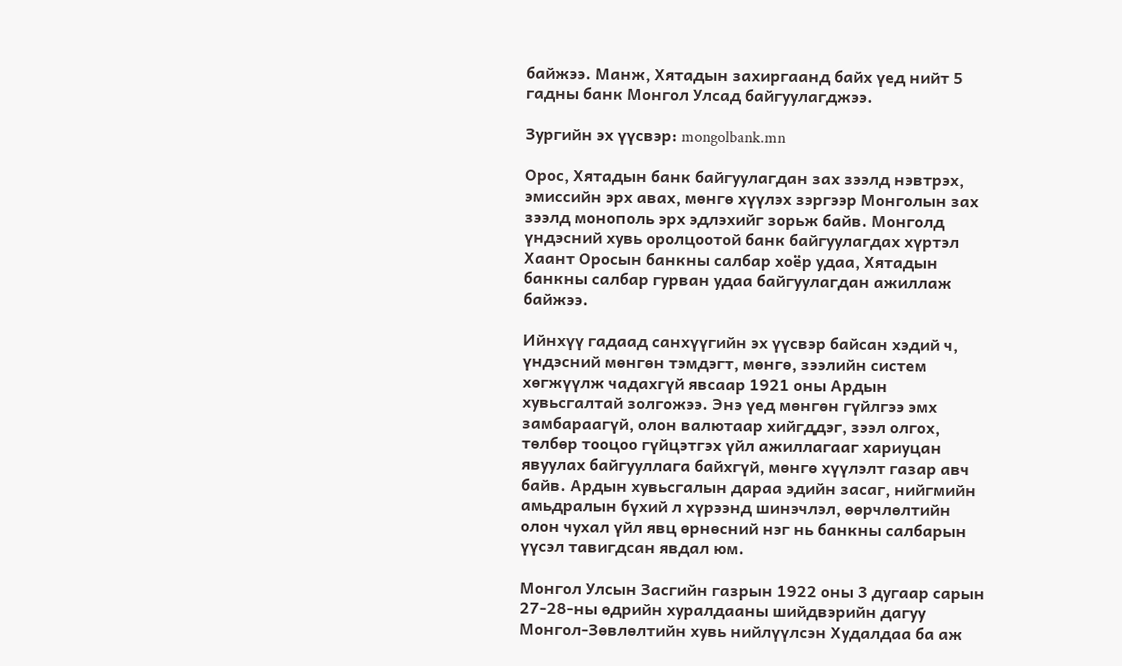байжээ. Манж, Хятадын захиргаанд байх үед нийт 5 гадны банк Монгол Улсад байгуулагджээ.

Зургийн эх үүсвэр: mongolbank.mn

Орос, Хятадын банк байгуулагдан зах зээлд нэвтрэх, эмиссийн эрх авах, мөнгө хүүлэх зэргээр Монголын зах зээлд монополь эрх эдлэхийг зорьж байв. Монголд үндэсний хувь оролцоотой банк байгуулагдах хүртэл Хаант Оросын банкны салбар хоёр удаа, Хятадын банкны салбар гурван удаа байгуулагдан ажиллаж байжээ.

Ийнхүү гадаад санхүүгийн эх үүсвэр байсан хэдий ч, үндэсний мөнгөн тэмдэгт, мөнгө, зээлийн систем хөгжүүлж чадахгүй явсаар 1921 оны Ардын хувьсгалтай золгожээ. Энэ үед мөнгөн гүйлгээ эмх замбараагүй, олон валютаар хийгддэг, зээл олгох, төлбөр тооцоо гүйцэтгэх үйл ажиллагааг хариуцан явуулах байгууллага байхгүй, мөнгө хүүлэлт газар авч байв. Ардын хувьсгалын дараа эдийн засаг, нийгмийн амьдралын бүхий л хүрээнд шинэчлэл, өөрчлөлтийн олон чухал үйл явц өрнөсний нэг нь банкны салбарын үүсэл тавигдсан явдал юм.

Монгол Улсын Засгийн газрын 1922 оны 3 дугаар сарын 27-28-ны өдрийн хуралдааны шийдвэрийн дагуу Монгол-Зөвлөлтийн хувь нийлүүлсэн Худалдаа ба аж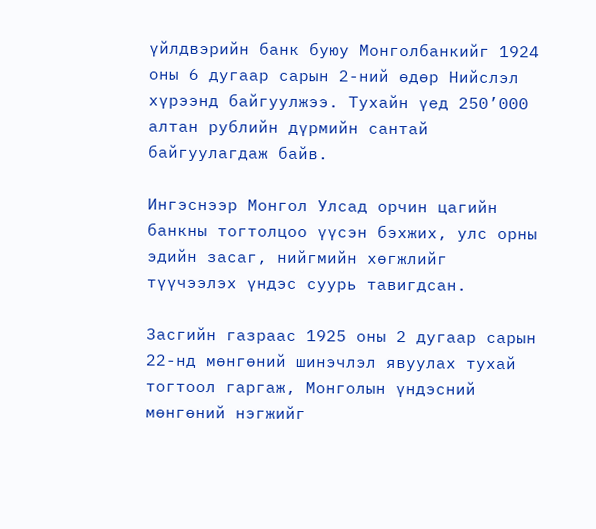үйлдвэрийн банк буюу Монголбанкийг 1924 оны 6 дугаар сарын 2-ний өдөр Нийслэл хүрээнд байгуулжээ. Тухайн үед 250’000 алтан рублийн дүрмийн сантай байгуулагдаж байв.

Ингэснээр Монгол Улсад орчин цагийн банкны тогтолцоо үүсэн бэхжих, улс орны эдийн засаг, нийгмийн хөгжлийг түүчээлэх үндэс суурь тавигдсан.

Засгийн газраас 1925 оны 2 дугаар сарын 22-нд мөнгөний шинэчлэл явуулах тухай тогтоол гаргаж, Монголын үндэсний мөнгөний нэгжийг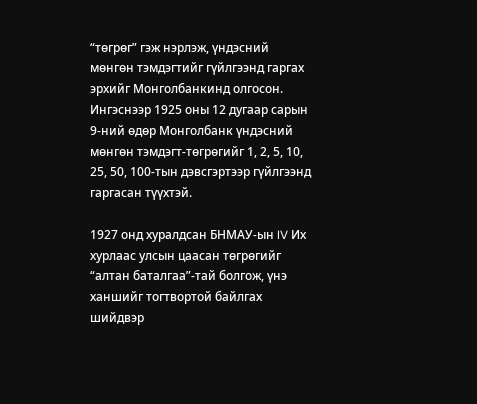“төгрөг” гэж нэрлэж, үндэсний мөнгөн тэмдэгтийг гүйлгээнд гаргах эрхийг Монголбанкинд олгосон. Ингэснээр 1925 оны 12 дугаар сарын 9-ний өдөр Монголбанк үндэсний мөнгөн тэмдэгт-төгрөгийг 1, 2, 5, 10, 25, 50, 100-тын дэвсгэртээр гүйлгээнд гаргасан түүхтэй.

1927 онд хуралдсан БНМАУ-ын IV Их хурлаас улсын цаасан төгрөгийг “алтан баталгаа”-тай болгож, үнэ ханшийг тогтвортой байлгах шийдвэр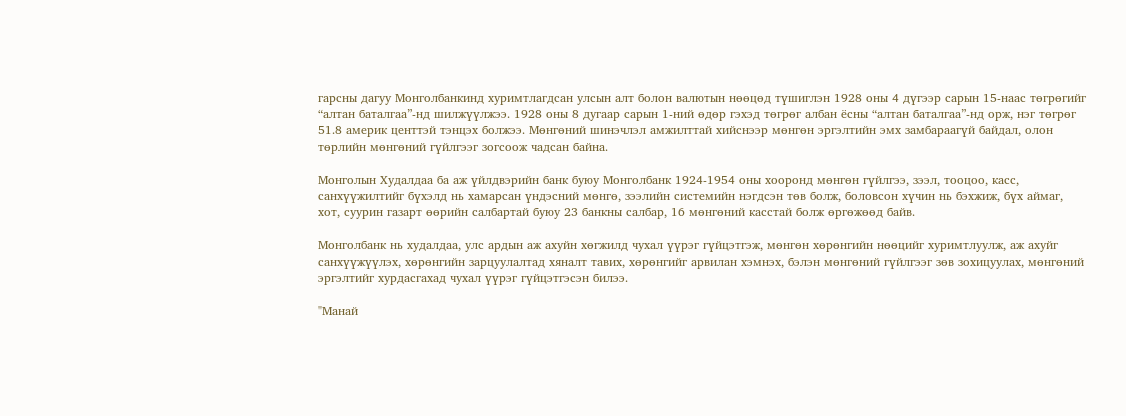гарсны дагуу Монголбанкинд хуримтлагдсан улсын алт болон валютын нөөцөд түшиглэн 1928 оны 4 дүгээр сарын 15-наас төгрөгийг “алтан баталгаа”-нд шилжүүлжээ. 1928 оны 8 дугаар сарын 1-ний өдөр гэхэд төгрөг албан ёсны “алтан баталгаа”-нд орж, нэг төгрөг 51.8 америк центтэй тэнцэх болжээ. Мөнгөний шинэчлэл амжилттай хийснээр мөнгөн эргэлтийн эмх замбараагүй байдал, олон төрлийн мөнгөний гүйлгээг зогсоож чадсан байна.

Монголын Худалдаа ба аж үйлдвэрийн банк буюу Монголбанк 1924-1954 оны хооронд мөнгөн гүйлгээ, зээл, тооцоо, касс, санхүүжилтийг бүхэлд нь хамарсан үндэсний мөнгө, зээлийн системийн нэгдсэн төв болж, боловсон хүчин нь бэхжиж, бүх аймаг, хот, суурин газарт өөрийн салбартай буюу 23 банкны салбар, 16 мөнгөний касстай болж өргөжөөд байв.

Монголбанк нь худалдаа, улс ардын аж ахуйн хөгжилд чухал үүрэг гүйцэтгэж, мөнгөн хөрөнгийн нөөцийг хуримтлуулж, аж ахуйг санхүүжүүлэх, хөрөнгийн зарцуулалтад хяналт тавих, хөрөнгийг арвилан хэмнэх, бэлэн мөнгөний гүйлгээг зөв зохицуулах, мөнгөний эргэлтийг хурдасгахад чухал үүрэг гүйцэтгэсэн билээ.

"Манай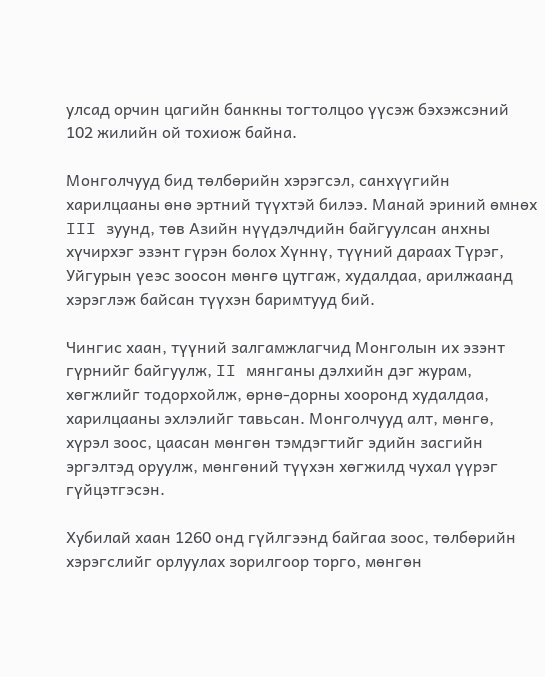улсад орчин цагийн банкны тогтолцоо үүсэж бэхэжсэний 102 жилийн ой тохиож байна.

Монголчууд бид төлбөрийн хэрэгсэл, санхүүгийн харилцааны өнө эртний түүхтэй билээ. Манай эриний өмнөх III зуунд, төв Азийн нүүдэлчдийн байгуулсан анхны хүчирхэг эзэнт гүрэн болох Хүннү, түүний дараах Түрэг, Уйгурын үеэс зоосон мөнгө цутгаж, худалдаа, арилжаанд хэрэглэж байсан түүхэн баримтууд бий.

Чингис хаан, түүний залгамжлагчид Монголын их эзэнт гүрнийг байгуулж, II мянганы дэлхийн дэг журам, хөгжлийг тодорхойлж, өрнө-дорны хооронд худалдаа, харилцааны эхлэлийг тавьсан. Монголчууд алт, мөнгө, хүрэл зоос, цаасан мөнгөн тэмдэгтийг эдийн засгийн эргэлтэд оруулж, мөнгөний түүхэн хөгжилд чухал үүрэг гүйцэтгэсэн.

Хубилай хаан 1260 онд гүйлгээнд байгаа зоос, төлбөрийн хэрэгслийг орлуулах зорилгоор торго, мөнгөн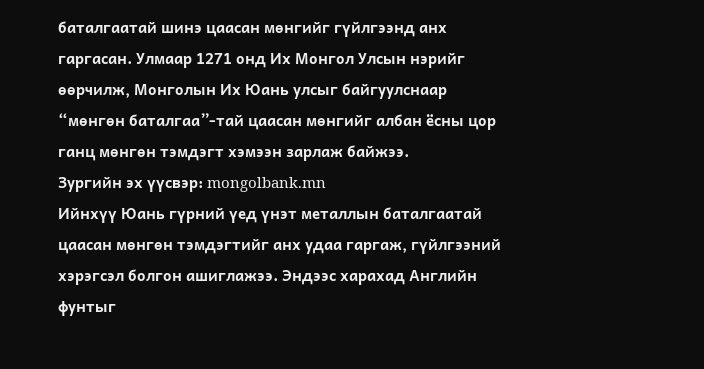баталгаатай шинэ цаасан мөнгийг гүйлгээнд анх гаргасан. Улмаар 1271 онд Их Монгол Улсын нэрийг өөрчилж, Монголын Их Юань улсыг байгуулснаар “мөнгөн баталгаа”-тай цаасан мөнгийг албан ёсны цор ганц мөнгөн тэмдэгт хэмээн зарлаж байжээ.
Зургийн эх үүсвэр: mongolbank.mn
Ийнхүү Юань гүрний үед үнэт металлын баталгаатай цаасан мөнгөн тэмдэгтийг анх удаа гаргаж, гүйлгээний хэрэгсэл болгон ашиглажээ. Эндээс харахад Английн фунтыг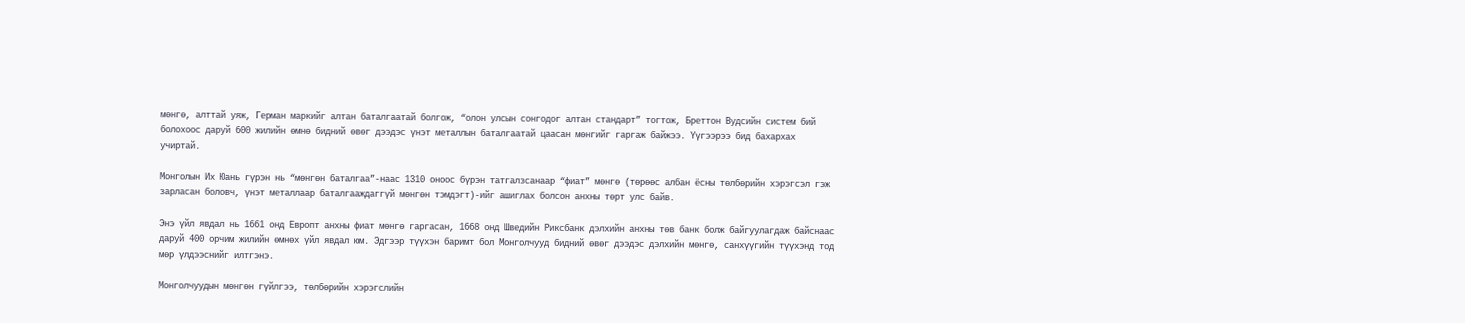мөнгө, алттай уяж, Герман маркийг алтан баталгаатай болгож, “олон улсын сонгодог алтан стандарт” тогтож, Бреттон Вудсийн систем бий болохоос даруй 600 жилийн өмнө бидний өвөг дээдэс үнэт металлын баталгаатай цаасан мөнгийг гаргаж байжээ. Үүгээрээ бид бахархах учиртай.

Монголын Их Юань гүрэн нь “мөнгөн баталгаа”-наас 1310 оноос бүрэн татгалзсанаар “фиат” мөнгө (төрөөс албан ёсны төлбөрийн хэрэгсэл гэж зарласан боловч, үнэт металлаар баталгааждаггүй мөнгөн тэмдэгт)-ийг ашиглах болсон анхны төрт улс байв.

Энэ үйл явдал нь 1661 онд Европт анхны фиат мөнгө гаргасан, 1668 онд Шведийн Риксбанк дэлхийн анхны төв банк болж байгуулагдаж байснаас даруй 400 орчим жилийн өмнөх үйл явдал юм. Эдгээр түүхэн баримт бол Монголчууд бидний өвөг дээдэс дэлхийн мөнгө, санхүүгийн түүхэнд тод мөр үлдээснийг илтгэнэ.

Монголчуудын мөнгөн гүйлгээ, төлбөрийн хэрэгслийн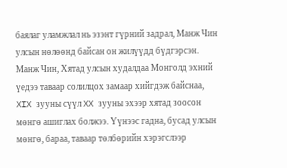баялаг уламжлал нь эзэнт гүрний задрал, Манж Чин улсын нөлөөнд байсан он жилүүдд бүдгэрсэн. Манж Чин, Хятад улсын худалдаа Монголд эхний үедээ таваар солилцох замаар хийгдэж байснаа, XIX зууны сүүл XX зууны эхээр хятад зоосон мөнгө ашиглах болжээ. Үүнээс гадна, бусад улсын мөнгө, бараа, таваар төлбөрийн хэрэгслээр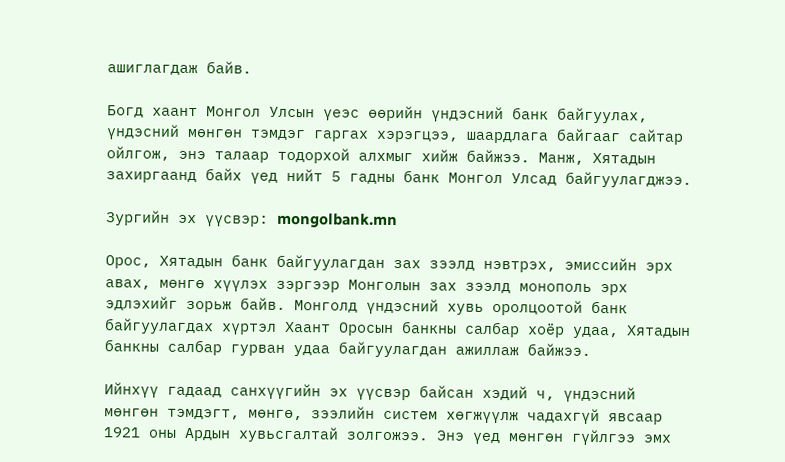ашиглагдаж байв.

Богд хаант Монгол Улсын үеэс өөрийн үндэсний банк байгуулах, үндэсний мөнгөн тэмдэг гаргах хэрэгцээ, шаардлага байгааг сайтар ойлгож, энэ талаар тодорхой алхмыг хийж байжээ. Манж, Хятадын захиргаанд байх үед нийт 5 гадны банк Монгол Улсад байгуулагджээ.

Зургийн эх үүсвэр: mongolbank.mn

Орос, Хятадын банк байгуулагдан зах зээлд нэвтрэх, эмиссийн эрх авах, мөнгө хүүлэх зэргээр Монголын зах зээлд монополь эрх эдлэхийг зорьж байв. Монголд үндэсний хувь оролцоотой банк байгуулагдах хүртэл Хаант Оросын банкны салбар хоёр удаа, Хятадын банкны салбар гурван удаа байгуулагдан ажиллаж байжээ.

Ийнхүү гадаад санхүүгийн эх үүсвэр байсан хэдий ч, үндэсний мөнгөн тэмдэгт, мөнгө, зээлийн систем хөгжүүлж чадахгүй явсаар 1921 оны Ардын хувьсгалтай золгожээ. Энэ үед мөнгөн гүйлгээ эмх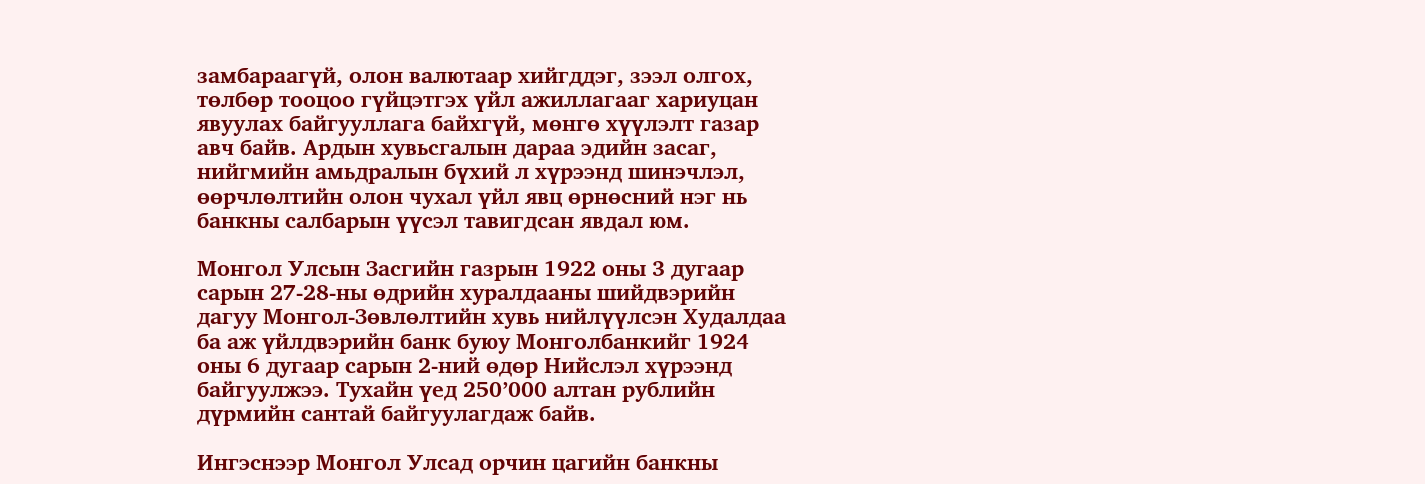замбараагүй, олон валютаар хийгддэг, зээл олгох, төлбөр тооцоо гүйцэтгэх үйл ажиллагааг хариуцан явуулах байгууллага байхгүй, мөнгө хүүлэлт газар авч байв. Ардын хувьсгалын дараа эдийн засаг, нийгмийн амьдралын бүхий л хүрээнд шинэчлэл, өөрчлөлтийн олон чухал үйл явц өрнөсний нэг нь банкны салбарын үүсэл тавигдсан явдал юм.

Монгол Улсын Засгийн газрын 1922 оны 3 дугаар сарын 27-28-ны өдрийн хуралдааны шийдвэрийн дагуу Монгол-Зөвлөлтийн хувь нийлүүлсэн Худалдаа ба аж үйлдвэрийн банк буюу Монголбанкийг 1924 оны 6 дугаар сарын 2-ний өдөр Нийслэл хүрээнд байгуулжээ. Тухайн үед 250’000 алтан рублийн дүрмийн сантай байгуулагдаж байв.

Ингэснээр Монгол Улсад орчин цагийн банкны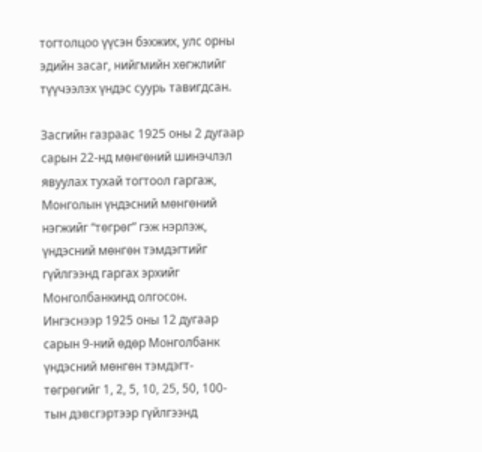тогтолцоо үүсэн бэхжих, улс орны эдийн засаг, нийгмийн хөгжлийг түүчээлэх үндэс суурь тавигдсан.

Засгийн газраас 1925 оны 2 дугаар сарын 22-нд мөнгөний шинэчлэл явуулах тухай тогтоол гаргаж, Монголын үндэсний мөнгөний нэгжийг “төгрөг” гэж нэрлэж, үндэсний мөнгөн тэмдэгтийг гүйлгээнд гаргах эрхийг Монголбанкинд олгосон. Ингэснээр 1925 оны 12 дугаар сарын 9-ний өдөр Монголбанк үндэсний мөнгөн тэмдэгт-төгрөгийг 1, 2, 5, 10, 25, 50, 100-тын дэвсгэртээр гүйлгээнд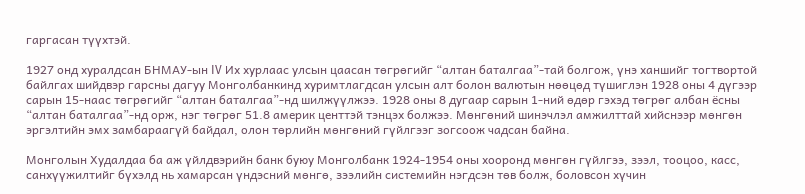гаргасан түүхтэй.

1927 онд хуралдсан БНМАУ-ын IV Их хурлаас улсын цаасан төгрөгийг “алтан баталгаа”-тай болгож, үнэ ханшийг тогтвортой байлгах шийдвэр гарсны дагуу Монголбанкинд хуримтлагдсан улсын алт болон валютын нөөцөд түшиглэн 1928 оны 4 дүгээр сарын 15-наас төгрөгийг “алтан баталгаа”-нд шилжүүлжээ. 1928 оны 8 дугаар сарын 1-ний өдөр гэхэд төгрөг албан ёсны “алтан баталгаа”-нд орж, нэг төгрөг 51.8 америк центтэй тэнцэх болжээ. Мөнгөний шинэчлэл амжилттай хийснээр мөнгөн эргэлтийн эмх замбараагүй байдал, олон төрлийн мөнгөний гүйлгээг зогсоож чадсан байна.

Монголын Худалдаа ба аж үйлдвэрийн банк буюу Монголбанк 1924-1954 оны хооронд мөнгөн гүйлгээ, зээл, тооцоо, касс, санхүүжилтийг бүхэлд нь хамарсан үндэсний мөнгө, зээлийн системийн нэгдсэн төв болж, боловсон хүчин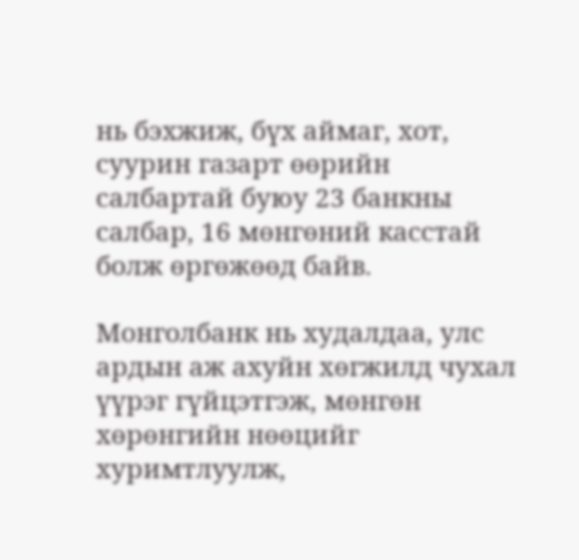нь бэхжиж, бүх аймаг, хот, суурин газарт өөрийн салбартай буюу 23 банкны салбар, 16 мөнгөний касстай болж өргөжөөд байв.

Монголбанк нь худалдаа, улс ардын аж ахуйн хөгжилд чухал үүрэг гүйцэтгэж, мөнгөн хөрөнгийн нөөцийг хуримтлуулж,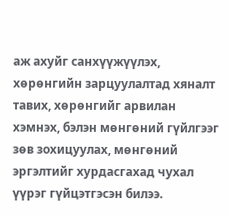аж ахуйг санхүүжүүлэх, хөрөнгийн зарцуулалтад хяналт тавих, хөрөнгийг арвилан хэмнэх, бэлэн мөнгөний гүйлгээг зөв зохицуулах, мөнгөний эргэлтийг хурдасгахад чухал үүрэг гүйцэтгэсэн билээ.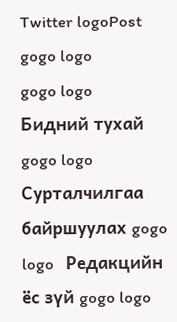Twitter logoPost
gogo logo
gogo logo   Бидний тухай gogo logo   Сурталчилгаа байршуулах gogo logo   Редакцийн ёс зүй gogo logo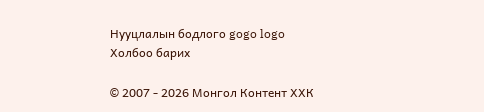Нууцлалын бодлого gogo logo   Холбоо барих

© 2007 - 2026 Монгол Контент ХХК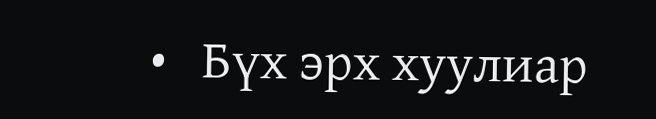•   Бүх эрх хуулиар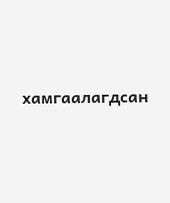хамгаалагдсан